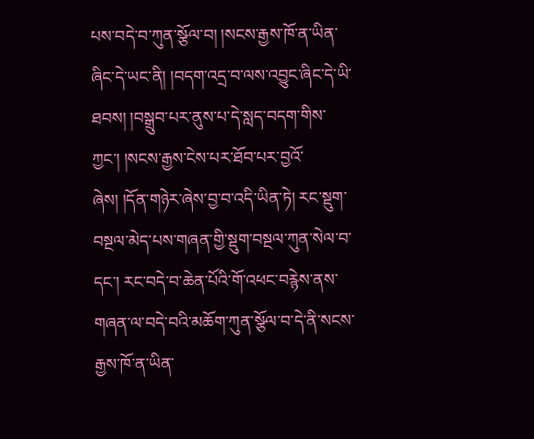པས་བདེ་བ་ཀུན་སྩོལ་བ། །སངས་རྒྱས་ཁོ་ན་ཡིན་ཞིང་དེ་ཡང་ནི། །བདག་འདྲ་བ་ལས་འབྱུང་ཞིང་དེ་ཡི་ཐབས། །བསྒྲུབ་པར་ནུས་པ་དེ་སླད་བདག་གིས་ཀྱང་། །སངས་རྒྱས་ངེས་པར་ཐོབ་པར་བྱའོ་ཞེས། །དོན་གཉེར་ཞེས་བྱ་བ་འདི་ཡིན་ཏེ། རང་སྡུག་བསྔལ་མེད་པས་གཞན་གྱི་སྡུག་བསྔལ་ཀུན་སེལ་བ་དང་། རང་བདེ་བ་ཆེན་པོའི་གོ་འཕང་བརྙེས་ནས་གཞན་ལ་བདེ་བའི་མཆོག་ཀུན་སྩོལ་བ་དེ་ནི་སངས་རྒྱས་ཁོ་ན་ཡིན་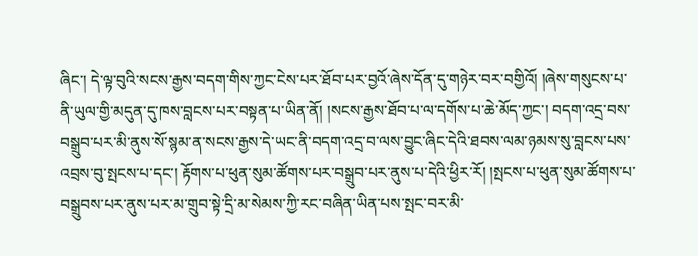ཞིང་། དེ་ལྟ་བུའི་སངས་རྒྱས་བདག་གིས་ཀྱང་ངེས་པར་ཐོབ་པར་བྱའོ་ཞེས་དོན་དུ་གཉེར་བར་བགྱིའོ། །ཞེས་གསུངས་པ་ནི་ཡུལ་གྱི་མདུན་དུ་ཁས་བླངས་པར་བསྟན་པ་ཡིན་ནོ། །སངས་རྒྱས་ཐོབ་པ་ལ་དགོས་པ་ཆེ་མོད་ཀྱང་། བདག་འདྲ་བས་བསྒྲུབ་པར་མི་ནུས་སོ་སྙམ་ན་སངས་རྒྱས་དེ་ཡང་ནི་བདག་འདྲ་བ་ལས་བྱུང་ཞིང་དེའི་ཐབས་ལམ་ཉམས་སུ་བླངས་པས་འབྲས་བུ་སྤངས་པ་དང་། རྟོགས་པ་ཕུན་སུམ་ཚོགས་པར་བསྒྲུབ་པར་ནུས་པ་དེའི་ཕྱིར་རོ། །སྤངས་པ་ཕུན་སུམ་ཚོགས་པ་བསྒྲུབས་པར་ནུས་པར་མ་གྲུབ་སྟེ་དྲི་མ་སེམས་ཀྱི་རང་བཞིན་ཡིན་པས་སྤང་བར་མི་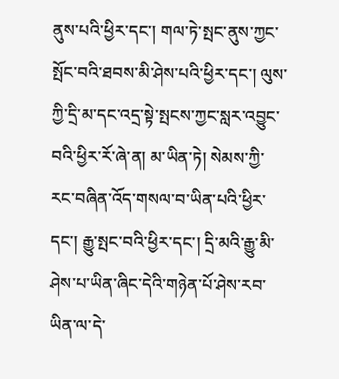ནུས་པའི་ཕྱིར་དང་། གལ་ཏེ་སྤང་ནུས་ཀྱང་སྤོང་བའི་ཐབས་མི་ཤེས་པའི་ཕྱིར་དང་། ལུས་ཀྱི་དྲི་མ་དང་འདྲ་སྟེ་སྤངས་ཀྱང་སླར་འབྱུང་བའི་ཕྱིར་རོ་ཞེ་ན། མ་ཡིན་ཏེ། སེམས་ཀྱི་རང་བཞིན་འོད་གསལ་བ་ཡིན་པའི་ཕྱིར་དང་། རྒྱུ་སྤང་བའི་ཕྱིར་དང་། དྲི་མའི་རྒྱུ་མི་ཤེས་པ་ཡིན་ཞིང་དེའི་གཉེན་པོ་ཤེས་རབ་ཡིན་ལ་དེ་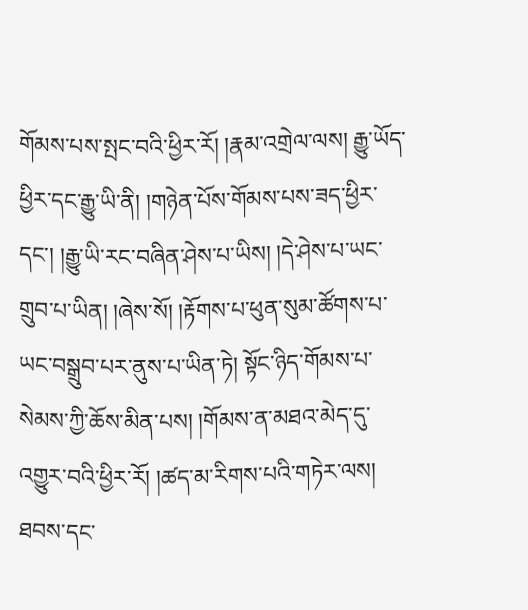གོམས་པས་སྤང་བའི་ཕྱིར་རོ། །རྣམ་འགྲེལ་ལས། རྒྱུ་ཡོད་ཕྱིར་དང་རྒྱུ་ཡི་ནི། །གཉེན་པོས་གོམས་པས་ཟད་ཕྱིར་དང་། །རྒྱུ་ཡི་རང་བཞིན་ཤེས་པ་ཡིས། །དེ་ཤེས་པ་ཡང་གྲུབ་པ་ཡིན། །ཞེས་སོ། །རྟོགས་པ་ཕུན་སུམ་ཚོགས་པ་ཡང་བསྒྲུབ་པར་ནུས་པ་ཡིན་ཏེ། སྟོང་ཉིད་གོམས་པ་སེམས་ཀྱི་ཆོས་མིན་པས། །གོམས་ན་མཐའ་མེད་དུ་འགྱུར་བའི་ཕྱིར་རོ། །ཚད་མ་རིགས་པའི་གཏེར་ལས། ཐབས་དང་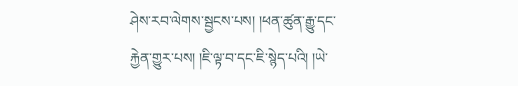ཤེས་རབ་ལེགས་སྦྱངས་པས། །ཕན་ཚུན་རྒྱུ་དང་རྐྱེན་གྱུར་པས། །ཇི་ལྟ་བ་དང་ཇི་སྙེད་པའི། །ཡེ་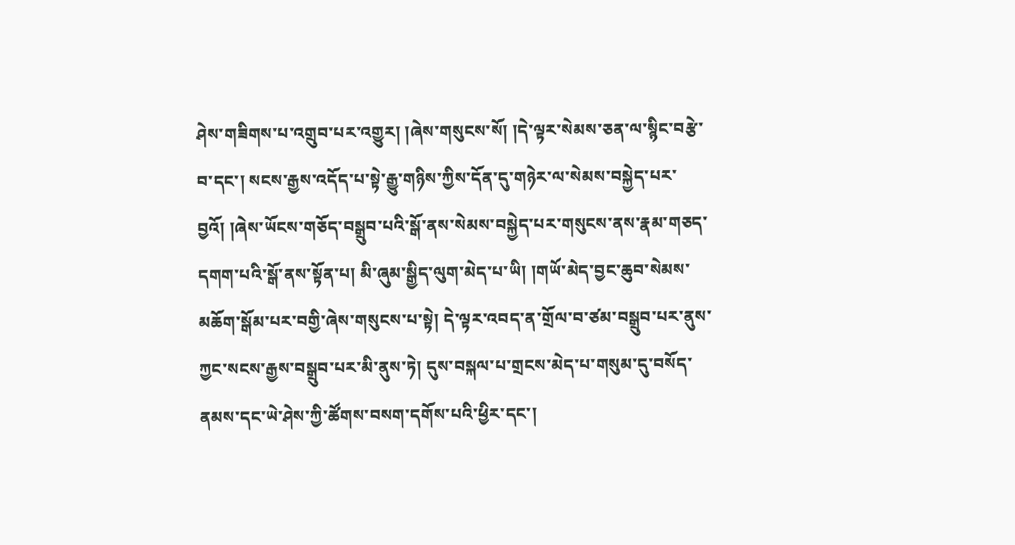ཤེས་གཟིགས་པ་འགྲུབ་པར་འགྱུར། །ཞེས་གསུངས་སོ། །དེ་ལྟར་སེམས་ཅན་ལ་སྙིང་བརྩེ་བ་དང་། སངས་རྒྱས་འདོད་པ་སྟེ་རྒྱུ་གཉིས་ཀྱིས་དོན་དུ་གཉེར་ལ་སེམས་བསྐྱེད་པར་བྱའོ། །ཞེས་ཡོངས་གཅོད་བསྒྲུབ་པའི་སྒོ་ནས་སེམས་བསྐྱེད་པར་གསུངས་ནས་རྣམ་གཅད་དགག་པའི་སྒོ་ནས་སྟོན་པ། མི་ཞུམ་སྒྱིད་ལུག་མེད་པ་ཡི། །གཡོ་མེད་བྱང་ཆུབ་སེམས་མཆོག་སྒོམ་པར་བགྱི་ཞེས་གསུངས་པ་སྟེ། དེ་ལྟར་འབད་ན་གྲོལ་བ་ཙམ་བསྒྲུབ་པར་ནུས་ཀྱང་སངས་རྒྱས་བསྒྲུབ་པར་མི་ནུས་ཏེ། དུས་བསྐལ་པ་གྲངས་མེད་པ་གསུམ་དུ་བསོད་ནམས་དང་ཡེ་ཤེས་ཀྱི་ཚོགས་བསག་དགོས་པའི་ཕྱིར་དང་།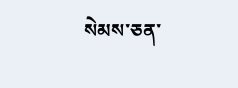སེམས་ཅན་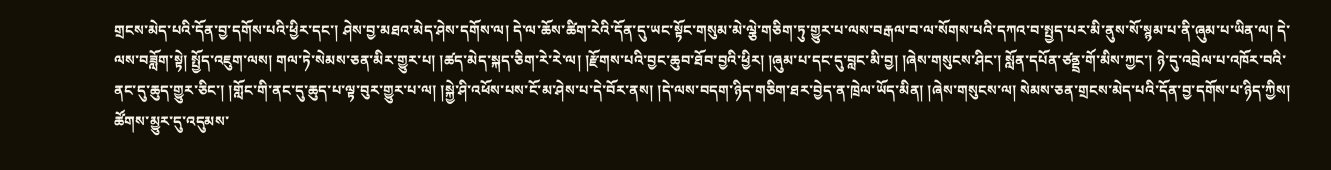གྲངས་མེད་པའི་དོན་བྱ་དགོས་པའི་ཕྱིར་དང་། ཤེས་བྱ་མཐའ་མེད་ཤེས་དགོས་ལ། དེ་ལ་ཆོས་ཚིག་རེའི་དོན་དུ་ཡང་སྟོང་གསུམ་མེ་ལྕེ་གཅིག་ཏུ་གྱུར་པ་ལས་བརྒལ་བ་ལ་སོགས་པའི་དཀའ་བ་སྤྱད་པར་མི་ནུས་སོ་སྙམ་པ་ནི་ཞུམ་པ་ཡིན་ལ། དེ་ལས་བཟློག་སྟེ། སྤྱོད་འཇུག་ལས། གལ་ཏེ་སེམས་ཅན་མིར་གྱུར་པ། །ཚད་མེད་སྐད་ཅིག་རེ་རེ་ལ། །རྫོགས་པའི་བྱང་ཆུབ་ཐོབ་བྱའི་ཕྱིར། །ཞུམ་པ་དང་དུ་བླང་མི་བྱ། །ཞེས་གསུངས་ཤིང་། སློན་དཔོན་ཙནྡྲ་གོ་མིས་ཀྱང་། ཉེ་དུ་འབྲེལ་པ་འཁོར་བའི་ནང་དུ་ཆུད་གྱུར་ཅིང་། །གློང་གི་ནང་དུ་ཆུད་པ་ལྟ་བུར་གྱུར་པ་ལ། །སྐྱེ་ཤི་འཕོས་པས་ངོ་མ་ཤེས་པ་དེ་བོར་ནས། །དེ་ལས་བདག་ཉིད་གཅིག་ཐར་བྱེད་ན་ཁྲེལ་ཡོད་མིན། །ཞེས་གསུངས་ལ། སེམས་ཅན་གྲངས་མེད་པའི་དོན་བྱ་དགོས་པ་ཉིད་ཀྱིས། ཚོགས་མྱུར་དུ་འདུམས་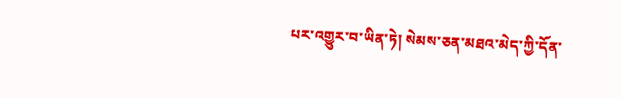པར་འགྱུར་བ་ཡིན་ཏེ། སེམས་ཅན་མཐའ་མེད་ཀྱི་དོན་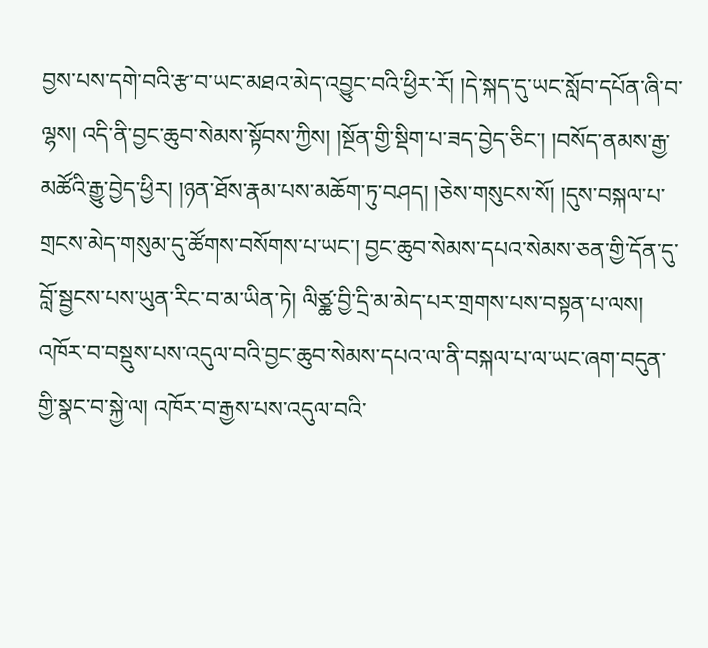བྱས་པས་དགེ་བའི་རྩ་བ་ཡང་མཐའ་མེད་འབྱུང་བའི་ཕྱིར་རོ། །དེ་སྐད་དུ་ཡང་སློབ་དཔོན་ཞི་བ་ལྷས། འདི་ནི་བྱང་ཆུབ་སེམས་སྟོབས་ཀྱིས། །སྔོན་གྱི་སྡིག་པ་ཟད་བྱེད་ཅིང་། །བསོད་ནམས་རྒྱ་མཚོའི་རྒྱུ་བྱེད་ཕྱིར། །ཉན་ཐོས་རྣམ་པས་མཆོག་ཏུ་བཤད། །ཅེས་གསུངས་སོ། །དུས་བསྐལ་པ་གྲངས་མེད་གསུམ་དུ་ཚོགས་བསོགས་པ་ཡང་། བྱང་ཆུབ་སེམས་དཔའ་སེམས་ཅན་གྱི་དོན་དུ་བློ་སྦྱངས་པས་ཡུན་རིང་བ་མ་ཡིན་ཏེ། ལིཙྪ་བྱི་དྲི་མ་མེད་པར་གྲགས་པས་བསྟན་པ་ལས། འཁོར་བ་བསྡུས་པས་འདུལ་བའི་བྱང་ཆུབ་སེམས་དཔའ་ལ་ནི་བསྐལ་པ་ལ་ཡང་ཞག་བདུན་གྱི་སྣང་བ་སྐྱེ་ལ། འཁོར་བ་རྒྱས་པས་འདུལ་བའི་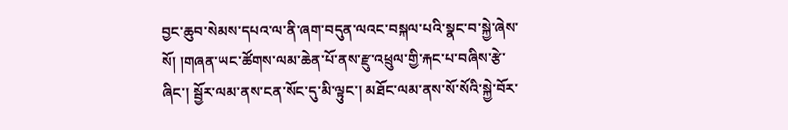བྱང་ཆུབ་སེམས་དཔའ་ལ་ནི་ཞག་བདུན་ལའང་བསྐལ་པའི་སྣང་བ་སྐྱེ་ཞེས་སོ། །གཞན་ཡང་ཚོགས་ལམ་ཆེན་པོ་ནས་རྫུ་འཕྲུལ་གྱི་རྐང་པ་བཞིས་རྩེ་ཞིང་། སྦྱོར་ལམ་ནས་ངན་སོང་དུ་མི་ལྟུང་། མཐོང་ལམ་ནས་སོ་སོའི་སྐྱེ་བོར་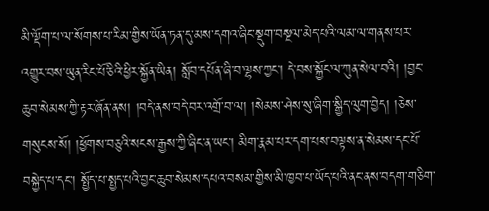མི་ལྡོག་པ་ལ་སོགས་པ་རིམ་གྱིས་ཡོན་ཏན་དུ་མས་དགའ་ཞིང་སྡུག་བསྔལ་མེད་པའི་ལམ་ལ་གནས་པར་འགྱུར་བས་ཡུན་རིང་པོ་ཅིའི་ཕྱིར་སྐྱོན་ཡིན། སློབ་དཔོན་ཞི་བ་ལྷས་ཀྱང་། དེ་བས་སྐྱོང་ལ་ཀུན་སེལ་བའི། །བྱང་ཆུབ་སེམས་ཀྱི་རྟར་ཞོན་ནས། །བདེ་ནས་བདེ་བར་འགྲོ་བ་ལ། །སེམས་ཤེས་སུ་ཞིག་སྒྱིད་ལུག་བྱེད། །ཅེས་གསུངས་སོ། །ཕྱོགས་བཅུའི་སངས་རྒྱས་ཀྱི་ཞིང་ན་ཡང་། མིག་རྣམ་པར་དག་པས་བལྟས་ན་སེམས་དང་པོ་བསྐྱེད་པ་དང་། སྤྱོད་པ་སྤྱད་པའི་བྱང་ཆུབ་སེམས་དཔའ་བསམ་གྱིས་མི་ཁྱབ་པ་ཡོད་པའི་ནང་ནས་བདག་གཅིག་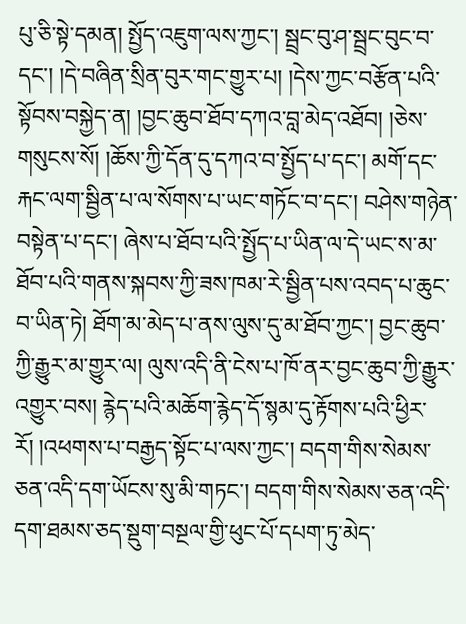པུ་ཅི་སྟེ་དམན། སྤྱོད་འཇུག་ལས་ཀྱང་། སྦྲང་བུ་ཤ་སྦྲང་བུང་བ་དང་། །དེ་བཞིན་སྲིན་བུར་གང་གྱུར་པ། །དེས་ཀྱང་བརྩོན་པའི་སྟོབས་བསྐྱེད་ན། །བྱང་ཆུབ་ཐོབ་དཀའ་བླ་མེད་འཐོབ། །ཅེས་གསུངས་སོ། །ཆོས་ཀྱི་དོན་དུ་དཀའ་བ་སྤྱོད་པ་དང་། མགོ་དང་རྐང་ལག་སྦྱིན་པ་ལ་སོགས་པ་ཡང་གཏོང་བ་དང་། བཤེས་གཉེན་བསྟེན་པ་དང་། ཞེས་པ་ཐོབ་པའི་སྤྱོད་པ་ཡིན་ལ་དེ་ཡང་ས་མ་ཐོབ་པའི་གནས་སྐབས་ཀྱི་ཟས་ཁམ་རེ་སྦྱིན་པས་འབད་པ་ཆུང་བ་ཡིན་ཏེ། ཐོག་མ་མེད་པ་ནས་ལུས་དུ་མ་ཐོབ་ཀྱང་། བྱང་ཆུབ་ཀྱི་རྒྱུར་མ་གྱུར་ལ། ལུས་འདི་ནི་ངེས་པ་ཁོ་ནར་བྱང་ཆུབ་ཀྱི་རྒྱུར་འགྱུར་བས། རྙེད་པའི་མཆོག་རྙེད་དོ་སྙམ་དུ་རྟོགས་པའི་ཕྱིར་རོ། །འཕགས་པ་བརྒྱད་སྟོང་པ་ལས་ཀྱང་། བདག་གིས་སེམས་ཅན་འདི་དག་ཡོངས་སུ་མི་གཏང་། བདག་གིས་སེམས་ཅན་འདི་དག་ཐམས་ཅད་སྡུག་བསྔལ་གྱི་ཕུང་པོ་དཔག་ཏུ་མེད་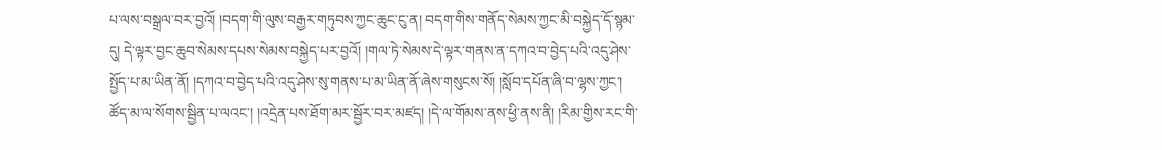པ་ལས་བསྒྲལ་བར་བྱའོ། །བདག་གི་ལུས་བརྒྱར་གཏུབས་ཀྱང་ཆུང་ངུ་ན། བདག་གིས་གནོད་སེམས་ཀྱང་མི་བསྐྱེད་དོ་སྙམ་དུ། དེ་ལྟར་བྱང་ཆུབ་སེམས་དཔས་སེམས་བསྐྱེད་པར་བྱའོ། །གལ་ཏེ་སེམས་དེ་ལྟར་གནས་ན་དཀའ་བ་བྱེད་པའི་འདུ་ཤེས་སྤྱོད་པ་མ་ཡིན་ནོ། །དཀའ་བ་བྱེད་པའི་འདུ་ཤེས་སུ་གནས་པ་མ་ཡིན་ནོ་ཞེས་གསུངས་སོ། །སློབ་དཔོན་ཞི་བ་ལྷས་ཀྱང་། ཚོད་མ་ལ་སོགས་སྦྱིན་པ་ལའང་། །འདྲེན་པས་ཐོག་མར་སྦྱོར་བར་མཛད། །དེ་ལ་གོམས་ནས་ཕྱི་ནས་ནི། །རིམ་གྱིས་རང་གི་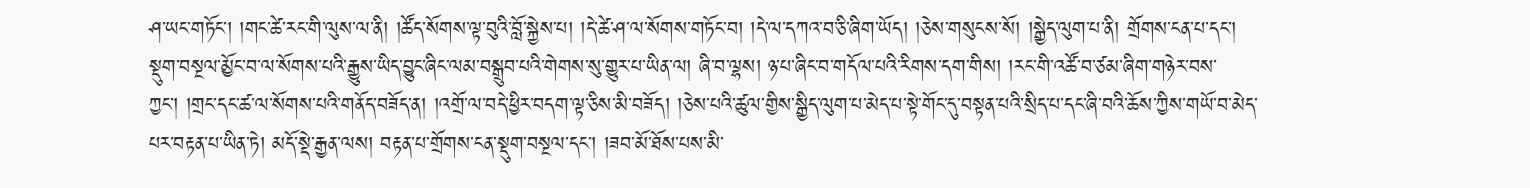ཤ་ཡང་གཏོང་། །གང་ཚེ་རང་གི་ལུས་ལ་ནི། །ཚོད་སོགས་ལྟ་བུའི་བློ་སྐྱེས་པ། །དེ་ཚེ་ཤ་ལ་སོགས་གཏོང་བ། །དེ་ལ་དཀའ་བ་ཅི་ཞིག་ཡོད། །ཅེས་གསུངས་སོ། །སྒྱེད་ལུག་པ་ནི། གྲོགས་ངན་པ་དང་། སྡུག་བསྔལ་མྱོང་བ་ལ་སོགས་པའི་རྒྱུས་ཡིད་བྱུང་ཞིང་ལམ་བསྒྲུབ་པའི་གེགས་སུ་གྱུར་པ་ཡིན་ལ། ཞི་བ་ལྷས། ཉ་པ་ཞིང་བ་གདོལ་པའི་རིགས་དག་གིས། །རང་གི་འཚོ་བ་ཙམ་ཞིག་གཉེར་བས་ཀྱང་། །གྲང་དང་ཚ་ལ་སོགས་པའི་གནོད་བཟོད་ན། །འགྲོ་ལ་བདེ་ཕྱིར་བདག་ལྟ་ཅིས་མི་བཟོད། །ཅེས་པའི་ཚུལ་གྱིས་སྒྱིད་ལུག་པ་མེད་པ་སྟེ་གོང་དུ་བསྟན་པའི་སྲིད་པ་དང་ཞི་བའི་ཆོས་ཀྱིས་གཡོ་བ་མེད་པར་བརྟན་པ་ཡིན་ཏེ། མདོ་སྡེ་རྒྱན་ལས། བརྟན་པ་གྲོགས་ངན་སྡུག་བསྔལ་དང་། །ཟབ་མོ་ཐོས་པས་མི་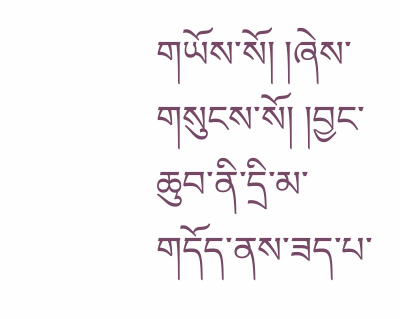གཡོས་སོ། །ཞེས་གསུངས་སོ། །བྱང་ཆུབ་ནི་དྲི་མ་གདོད་ནས་ཟད་པ་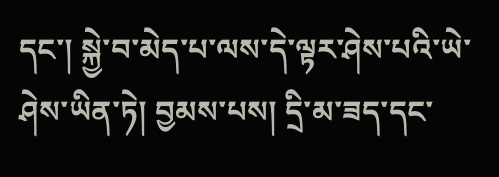དང་། སྐྱེ་བ་མེད་པ་ལས་དེ་ལྟར་ཤེས་པའི་ཡེ་ཤེས་ཡིན་ཏེ། བྱམས་པས། དྲི་མ་ཟད་དང་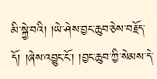མི་སྐྱེ་བའི། །ཡེ་ཤེས་བྱང་ཆུབ་ཅེས་བརྗོད་དོ། །ཞེས་འབྱུང་ངོ་། །བྱང་ཆུབ་ཀྱི་སེམས་དེ་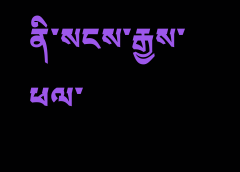ནི་སངས་རྒྱས་ཕལ་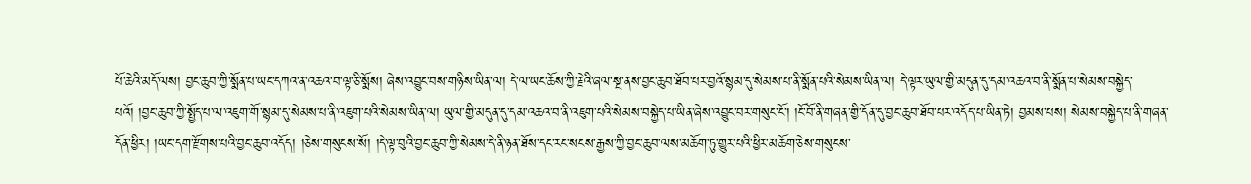པོ་ཆེའི་མདོ་ལས། བྱང་ཆུབ་ཀྱི་སྨོན་པ་ཡང་དཀའ་ན་འཆའ་བ་ལྟ་ཅི་སྨོས། ཞེས་འབྱུང་བས་གཉིས་ཡིན་ལ། དེ་ལ་ཡང་ཆོས་ཀྱི་རྗེའི་ཞལ་སྔ་ནས་བྱང་ཆུབ་ཐོབ་པར་བྱའོ་སྙམ་དུ་སེམས་པ་ནི་སྨོན་པའི་སེམས་ཡིན་ལ། དེ་ལྟར་ཡུལ་གྱི་མདུན་དུ་དམ་འཆའ་བ་ནི་སྨོན་པ་སེམས་བསྐྱེད་པའོ། །བྱང་ཆུབ་ཀྱི་སྤྱོད་པ་ལ་འཇུག་གོ་སྙམ་དུ་སེམས་པ་ནི་འཇུག་པའི་སེམས་ཡིན་ལ། ཡུལ་གྱི་མདུན་དུ་དམ་འཆའ་བ་ནི་འཇུག་པའི་སེམས་བསྐྱེད་པ་ཡིན་ཞེས་འབྱུང་བར་གསུང་ངོ་། །ངོ་བོ་ནི་གཞན་གྱི་དོན་དུ་བྱང་ཆུབ་ཐོབ་པར་འདོད་པ་ཡིན་ཏེ། བྱམས་པས། སེམས་བསྐྱེད་པ་ནི་གཞན་དོན་ཕྱིར། །ཡང་དག་རྫོགས་པའི་བྱང་ཆུབ་འདོད། །ཅེས་གསུངས་སོ། །དེ་ལྟ་བུའི་བྱང་ཆུབ་ཀྱི་སེམས་དེ་ནི་ཉན་ཐོས་དང་རང་སངས་རྒྱས་ཀྱི་བྱང་ཆུབ་ལས་མཆོག་ཏུ་གྱུར་པའི་ཕྱིར་མཆོག་ཅེས་གསུངས་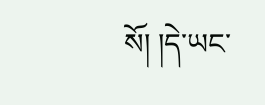སོ། །དེ་ཡང་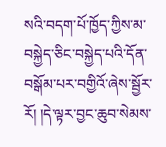སའི་བདག་པོ་ཁྱོད་ཀྱིས་མ་བསྐྱེད་ཅིང་བསྐྱེད་པའི་དོན་བསྒོམ་པར་བགྱིའོ་ཞེས་སྦྱོར་རོ། །དེ་ལྟར་བྱང་ཆུབ་སེམས་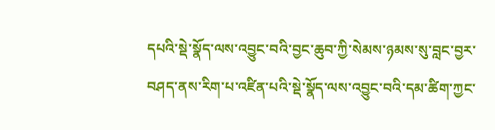དཔའི་སྡེ་སྣོད་ལས་འབྱུང་བའི་བྱང་ཆུབ་ཀྱི་སེམས་ཉམས་སུ་བླང་བྱར་བཤད་ནས་རིག་པ་འཛིན་པའི་སྡེ་སྣོད་ལས་འབྱུང་བའི་དམ་ཚིག་ཀྱང་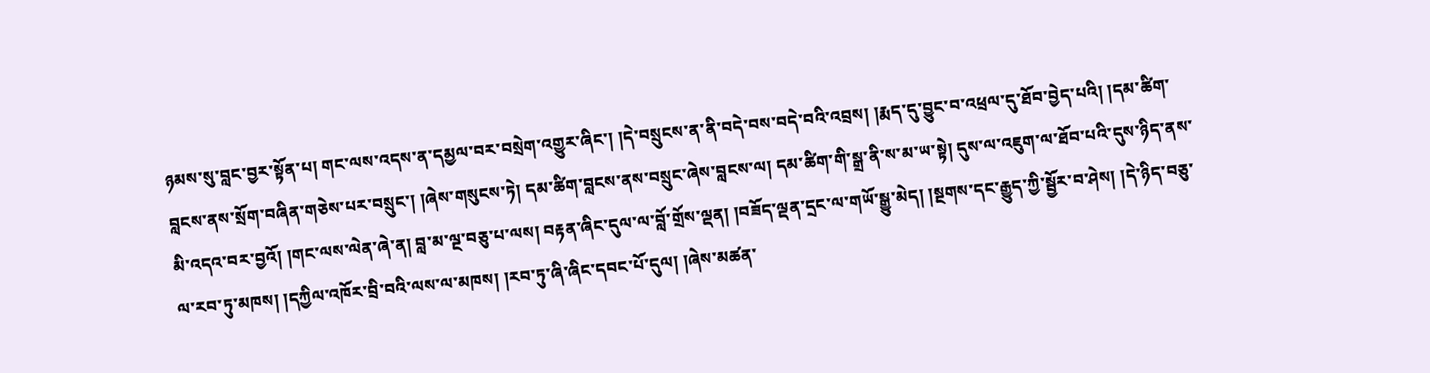ཉམས་སུ་བླང་བྱར་སྟོན་པ། གང་ལས་འདས་ན་དམྱལ་བར་བསྲེག་འགྱུར་ཞིང་། །དེ་བསྲུངས་ན་ནི་བདེ་བས་བདེ་བའི་འབྲས། །རྨད་དུ་བྱུང་བ་འཕྲལ་དུ་ཐོབ་བྱེད་པའི། །དམ་ཚིག་བླངས་ནས་སྲོག་བཞིན་གཅེས་པར་བསྲུང་། །ཞེས་གསུངས་ཏེ། དམ་ཚིག་བླངས་ནས་བསྲུང་ཞེས་བླངས་ལ། དམ་ཚིག་གི་སྒྲ་ནི་ས་མ་ཡ་སྟེ། དུས་ལ་འཇུག་ལ་ཐོབ་པའི་དུས་ཉིད་ནས་མི་འདའ་བར་བྱའོ། །གང་ལས་ལེན་ཞེ་ན། བླ་མ་ལྔ་བཅུ་པ་ལས། བརྟན་ཞིང་དུལ་ལ་བློ་གྲོས་ལྡན། །བཟོད་ལྡན་དྲང་ལ་གཡོ་སྒྱུ་མེད། །སྔགས་དང་རྒྱུད་ཀྱི་སྦྱོར་བ་ཤེས། །དེ་ཉིད་བཅུ་ལ་རབ་ཏུ་མཁས། །དཀྱིལ་འཁོར་བྲི་བའི་ལས་ལ་མཁས། །རབ་ཏུ་ཞི་ཞིང་དབང་པོ་དུལ། །ཞེས་མཚན་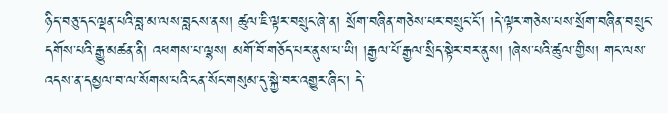ཉིད་བཅུ་དང་ལྡན་པའི་བླ་མ་ལས་བླངས་ནས། ཚུལ་ཇི་ལྟར་བསྲུང་ཞེ་ན། སྲོག་བཞིན་གཅེས་པར་བསྲུང་ངོ་། །དེ་ལྟར་གཅེས་པས་སྲོག་བཞིན་བསྲུང་དགོས་པའི་རྒྱུ་མཚན་ནི། འཕགས་པ་ལྷས། མགོ་བོ་གཅོད་པར་ནུས་པ་ཡི། །རྒྱལ་པོ་རྒྱལ་སྲིད་སྟེར་བར་ནུས། །ཞེས་པའི་ཚུལ་གྱིས། གང་ལས་འདས་ན་དམྱལ་བ་ལ་སོགས་པའི་ངན་སོང་གསུམ་དུ་སྐྱེ་བར་འགྱུར་ཞིང་། དེ་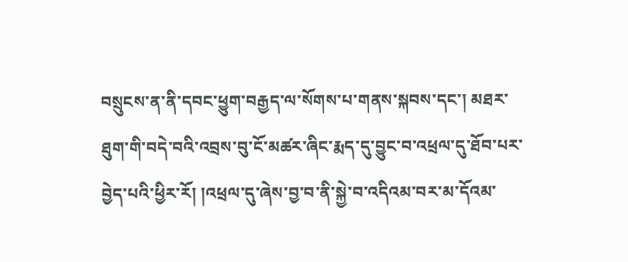བསྲུངས་ན་ནི་དབང་ཕྱུག་བརྒྱད་ལ་སོགས་པ་གནས་སྐབས་དང་། མཐར་ཐུག་གི་བདེ་བའི་འབྲས་བུ་ངོ་མཚར་ཞིང་རྨད་དུ་བྱུང་བ་འཕྲལ་དུ་ཐོབ་པར་བྱེད་པའི་ཕྱིར་རོ། །འཕྲལ་དུ་ཞེས་བྱ་བ་ནི་སྐྱེ་བ་འདིའམ་བར་མ་དོའམ་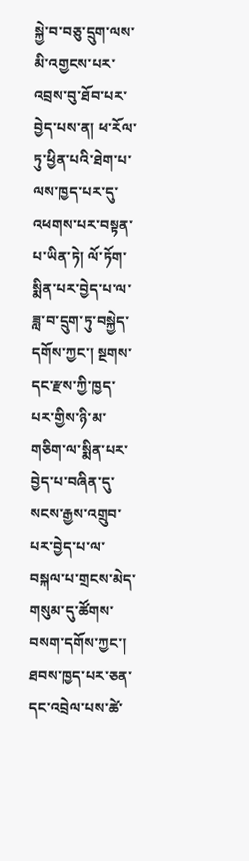སྐྱེ་བ་བཅུ་དྲུག་ལས་མི་འགྱངས་པར་འབྲས་བུ་ཐོབ་པར་བྱེད་པས་ན། ཕ་རོལ་ཏུ་ཕྱིན་པའི་ཐེག་པ་ལས་ཁྱད་པར་དུ་འཕགས་པར་བསྟན་པ་ཡིན་ཏེ། ལོ་ཏོག་སྨིན་པར་བྱེད་པ་ལ་ཟླ་བ་དྲུག་ཏུ་བསྐྱེད་དགོས་ཀྱང་། སྔགས་དང་རྫས་ཀྱི་ཁྱད་པར་གྱིས་ཉི་མ་གཅིག་ལ་སྨིན་པར་བྱེད་པ་བཞིན་དུ་སངས་རྒྱས་འགྲུབ་པར་བྱེད་པ་ལ་བསྐལ་པ་གྲངས་མེད་གསུམ་དུ་ཚོགས་བསག་དགོས་ཀྱང་། ཐབས་ཁྱད་པར་ཅན་དང་འབྲེལ་པས་ཚེ་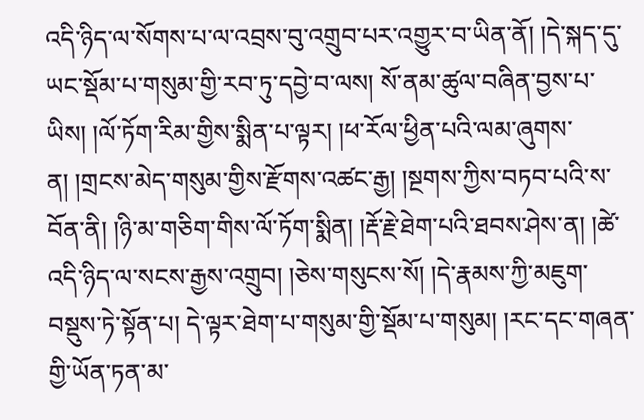འདི་ཉིད་ལ་སོགས་པ་ལ་འབྲས་བུ་འགྲུབ་པར་འགྱུར་བ་ཡིན་ནོ། །དེ་སྐད་དུ་ཡང་སྡོམ་པ་གསུམ་གྱི་རབ་ཏུ་དབྱེ་བ་ལས། སོ་ནམ་ཚུལ་བཞིན་བྱས་པ་ཡིས། །ལོ་ཏོག་རིམ་གྱིས་སྨིན་པ་ལྟར། །ཕ་རོལ་ཕྱིན་པའི་ལམ་ཞུགས་ན། །གྲངས་མེད་གསུམ་གྱིས་རྫོགས་འཚང་རྒྱ། །སྔགས་ཀྱིས་བཏབ་པའི་ས་བོན་ནི། །ཉི་མ་གཅིག་གིས་ལོ་ཏོག་སྨིན། །རྡོ་རྗེ་ཐེག་པའི་ཐབས་ཤེས་ན། །ཚེ་འདི་ཉིད་ལ་སངས་རྒྱས་འགྲུབ། །ཅེས་གསུངས་སོ། །དེ་རྣམས་ཀྱི་མཇུག་བསྡུས་ཏེ་སྟོན་པ། དེ་ལྟར་ཐེག་པ་གསུམ་གྱི་སྡོམ་པ་གསུམ། །རང་དང་གཞན་གྱི་ཡོན་ཏན་མ་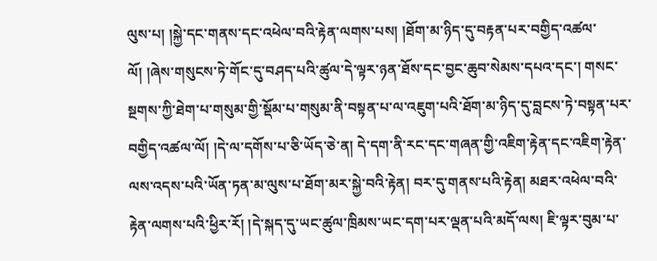ལུས་པ། །སྐྱེ་དང་གནས་དང་འཕེལ་བའི་རྟེན་ལགས་པས། །ཐོག་མ་ཉིད་དུ་བརྟན་པར་བགྱིད་འཚལ་ལོ། །ཞེས་གསུངས་ཏེ་གོང་དུ་བཤད་པའི་ཚུལ་དེ་ལྟར་ཉན་ཐོས་དང་བྱང་ཆུབ་སེམས་དཔའ་དང་། གསང་སྔགས་ཀྱི་ཐེག་པ་གསུམ་གྱི་སྡོམ་པ་གསུམ་ནི་བསྟན་པ་ལ་འཇུག་པའི་ཐོག་མ་ཉིད་དུ་བླངས་ཏེ་བསྟན་པར་བགྱིད་འཚལ་ལོ། །དེ་ལ་དགོས་པ་ཅི་ཡོད་ཅེ་ན། དེ་དག་ནི་རང་དང་གཞན་གྱི་འཇིག་རྟེན་དང་འཇིག་རྟེན་ལས་འདས་པའི་ཡོན་ཏན་མ་ལུས་པ་ཐོག་མར་སྐྱེ་བའི་རྟེན། བར་དུ་གནས་པའི་རྟེན། མཐར་འཕེལ་བའི་རྟེན་ལགས་པའི་ཕྱིར་རོ། །དེ་སྐད་དུ་ཡང་ཚུལ་ཁྲིམས་ཡང་དག་པར་ལྡན་པའི་མདོ་ལས། ཇི་ལྟར་བུམ་པ་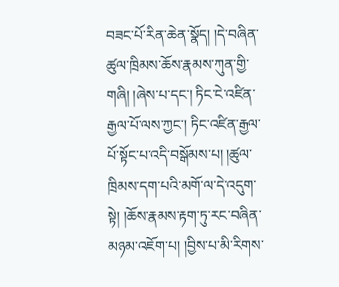བཟང་པོ་རིན་ཆེན་སྣོད། །དེ་བཞིན་ཚུལ་ཁྲིམས་ཆོས་རྣམས་ཀུན་གྱི་གཞི། །ཞེས་པ་དང་། ཏིང་ངེ་འཛིན་རྒྱལ་པོ་ལས་ཀྱང་། ཏིང་འཛིན་རྒྱལ་པོ་སྟོང་པ་འདི་བསྒོམས་པ། །ཚུལ་ཁྲིམས་དག་པའི་མགོ་ལ་དེ་འདུག་སྟེ། །ཆོས་རྣམས་རྟག་ཏུ་རང་བཞིན་མཉམ་འཇོག་པ། །བྱིས་པ་མི་རིགས་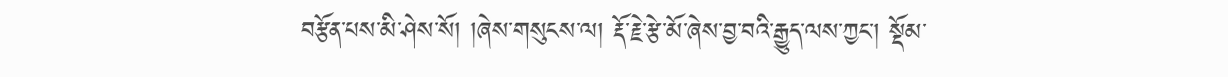བརྩོན་པས་མི་ཤེས་སོ། །ཞེས་གསུངས་ལ། རྡོ་རྗེ་རྩེ་མོ་ཞེས་བྱ་བའི་རྒྱུད་ལས་ཀྱང་། སྡོམ་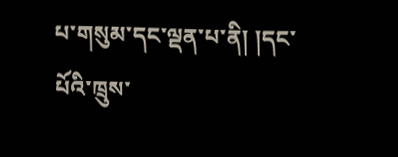པ་གསུམ་དང་ལྡན་པ་ནི། །དང་པོའི་ཁྲུས་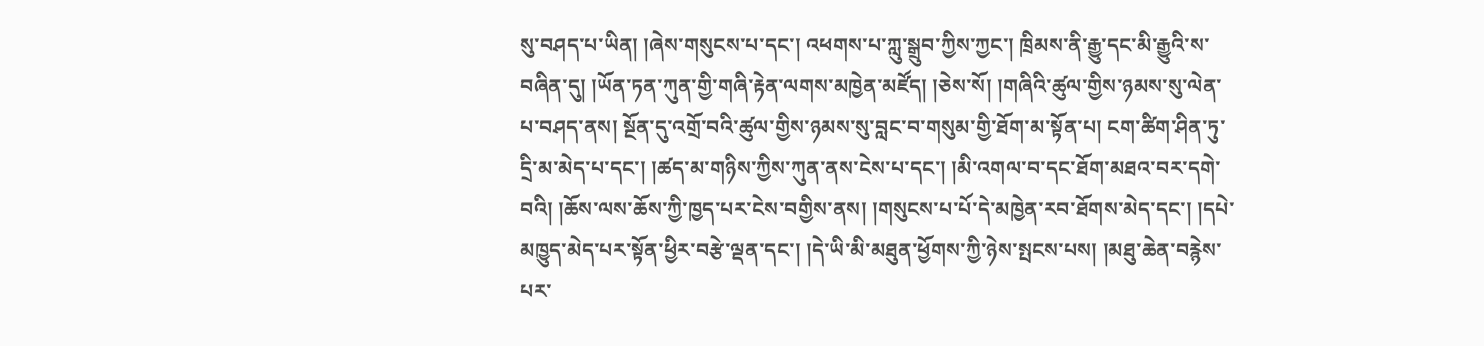སུ་བཤད་པ་ཡིན། །ཞེས་གསུངས་པ་དང་། འཕགས་པ་ཀླུ་སྒྲུབ་ཀྱིས་ཀྱང་། ཁྲིམས་ནི་རྒྱུ་དང་མི་རྒྱུའི་ས་བཞིན་དུ། །ཡོན་ཏན་ཀུན་གྱི་གཞི་རྟེན་ལགས་མཁྱེན་མཛོད། །ཅེས་སོ། །གཞིའི་ཚུལ་གྱིས་ཉམས་སུ་ལེན་པ་བཤད་ནས། སྔོན་དུ་འགྲོ་བའི་ཚུལ་གྱིས་ཉམས་སུ་བླང་བ་གསུམ་གྱི་ཐོག་མ་སྟོན་པ། ངག་ཚིག་ཤིན་ཏུ་དྲི་མ་མེད་པ་དང་། །ཚད་མ་གཉིས་ཀྱིས་ཀུན་ནས་ངེས་པ་དང་། །མི་འགལ་བ་དང་ཐོག་མཐའ་བར་དགེ་བའི། །ཆོས་ལས་ཆོས་ཀྱི་ཁྱད་པར་ངེས་བགྱིས་ནས། །གསུངས་པ་པོ་དེ་མཁྱེན་རབ་ཐོགས་མེད་དང་། །དཔེ་མཁྱུད་མེད་པར་སྟོན་ཕྱིར་བརྩེ་ལྡན་དང་། །དེ་ཡི་མི་མཐུན་ཕྱོགས་ཀྱི་ཉེས་སྤངས་པས། །མཐུ་ཆེན་བརྙེས་པར་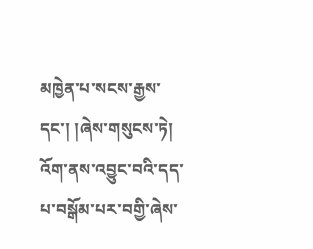མཁྱེན་པ་སངས་རྒྱས་དང་། །ཞེས་གསུངས་ཏེ། འོག་ནས་འབྱུང་བའི་དད་པ་བསྒོམ་པར་བགྱི་ཞེས་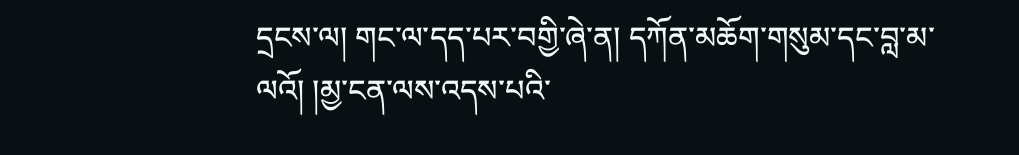དྲངས་ལ། གང་ལ་དད་པར་བགྱི་ཞེ་ན། དཀོན་མཆོག་གསུམ་དང་བླ་མ་ལའོ། །མྱ་ངན་ལས་འདས་པའི་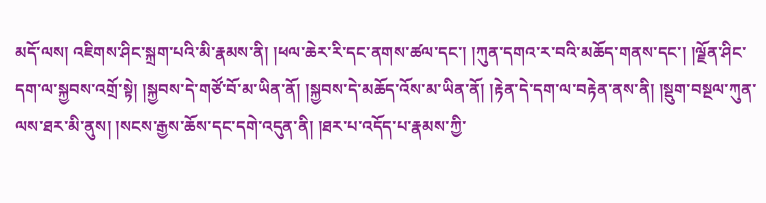མདོ་ལས། འཇིགས་ཤིང་སྐྲག་པའི་མི་རྣམས་ནི། །ཕལ་ཆེར་རི་དང་ནགས་ཚལ་དང་། །ཀུན་དགའ་ར་བའི་མཆོད་གནས་དང་། །ལྗོན་ཤིང་དག་ལ་སྐྱབས་འགྲོ་སྟེ། །སྐྱབས་དེ་གཙོ་བོ་མ་ཡིན་ནོ། །སྐྱབས་དེ་མཆོད་འོས་མ་ཡིན་ནོ། །རྟེན་དེ་དག་ལ་བརྟེན་ནས་ནི། །སྡུག་བསྔལ་ཀུན་ལས་ཐར་མི་ནུས། །སངས་རྒྱས་ཆོས་དང་དགེ་འདུན་ནི། །ཐར་པ་འདོད་པ་རྣམས་ཀྱི་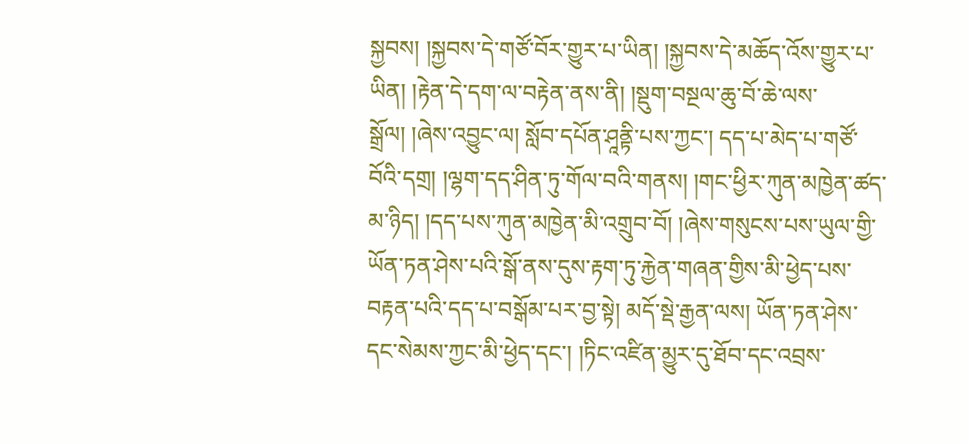སྐྱབས། །སྐྱབས་དེ་གཙོ་བོར་གྱུར་པ་ཡིན། །སྐྱབས་དེ་མཆོད་འོས་གྱུར་པ་ཡིན། །རྟེན་དེ་དག་ལ་བརྟེན་ནས་ནི། །སྡུག་བསྔལ་ཆུ་བོ་ཆེ་ལས་སྒྲོལ། །ཞེས་འབྱུང་ལ། སློབ་དཔོན་ཤཱནྟི་པས་ཀྱང་། དད་པ་མེད་པ་གཙོ་བོའི་དགྲ། །ལྷག་དད་ཤིན་ཏུ་གོལ་བའི་གནས། །གང་ཕྱིར་ཀུན་མཁྱེན་ཚད་མ་ཉིད། །དད་པས་ཀུན་མཁྱེན་མི་འགྲུབ་བོ། །ཞེས་གསུངས་པས་ཡུལ་གྱི་ཡོན་ཏན་ཤེས་པའི་སྒོ་ནས་དུས་རྟག་ཏུ་རྐྱེན་གཞན་གྱིས་མི་ཕྱེད་པས་བརྟན་པའི་དད་པ་བསྒོམ་པར་བྱ་སྟེ། མདོ་སྡེ་རྒྱན་ལས། ཡོན་ཏན་ཤེས་དང་སེམས་ཀྱང་མི་ཕྱེད་དང་། །ཏིང་འཛིན་མྱུར་དུ་ཐོབ་དང་འབྲས་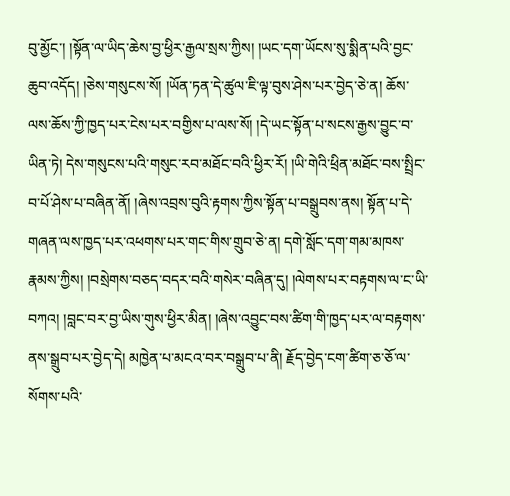བུ་མྱོང་། །སྟོན་ལ་ཡིད་ཆེས་བྱ་ཕྱིར་རྒྱལ་སྲས་ཀྱིས། །ཡང་དག་ཡོངས་སུ་སྨིན་པའི་བྱང་ཆུབ་འདོད། །ཅེས་གསུངས་སོ། །ཡོན་ཏན་དེ་ཚུལ་ཇི་ལྟ་བུས་ཤེས་པར་བྱེད་ཅེ་ན། ཆོས་ལས་ཆོས་ཀྱི་ཁྱད་པར་ངེས་པར་བགྱིས་པ་ལས་སོ། །དེ་ཡང་སྟོན་པ་སངས་རྒྱས་བྱུང་བ་ཡིན་ཏེ། དེས་གསུངས་པའི་གསུང་རབ་མཐོང་བའི་ཕྱིར་རོ། །ཡི་གེའི་ཕྲིན་མཐོང་བས་སྤྲིང་བ་པོ་ཤེས་པ་བཞིན་ནོ། །ཞེས་འབྲས་བུའི་རྟགས་ཀྱིས་སྟོན་པ་བསྒྲུབས་ནས། སྟོན་པ་དེ་གཞན་ལས་ཁྱད་པར་འཕགས་པར་གང་གིས་གྲུབ་ཅེ་ན། དགེ་སློང་དག་གམ་མཁས་རྣམས་ཀྱིས། །བསྲེགས་བཅད་བདར་བའི་གསེར་བཞིན་དུ། །ལེགས་པར་བརྟགས་ལ་ང་ཡི་བཀའ། །བླང་བར་བྱ་ཡིས་གུས་ཕྱིར་མིན། །ཞེས་འབྱུང་བས་ཚིག་གི་ཁྱད་པར་ལ་བརྟགས་ནས་སྒྲུབ་པར་བྱེད་དེ། མཁྱེན་པ་མངའ་བར་བསྒྲུབ་པ་ནི། རྗོད་བྱེད་ངག་ཚིག་ཅ་ཅོ་ལ་སོགས་པའི་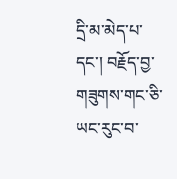དྲི་མ་མེད་པ་དང་། བརྗོད་བྱ་གཟུགས་གང་ཅི་ཡང་རུང་བ་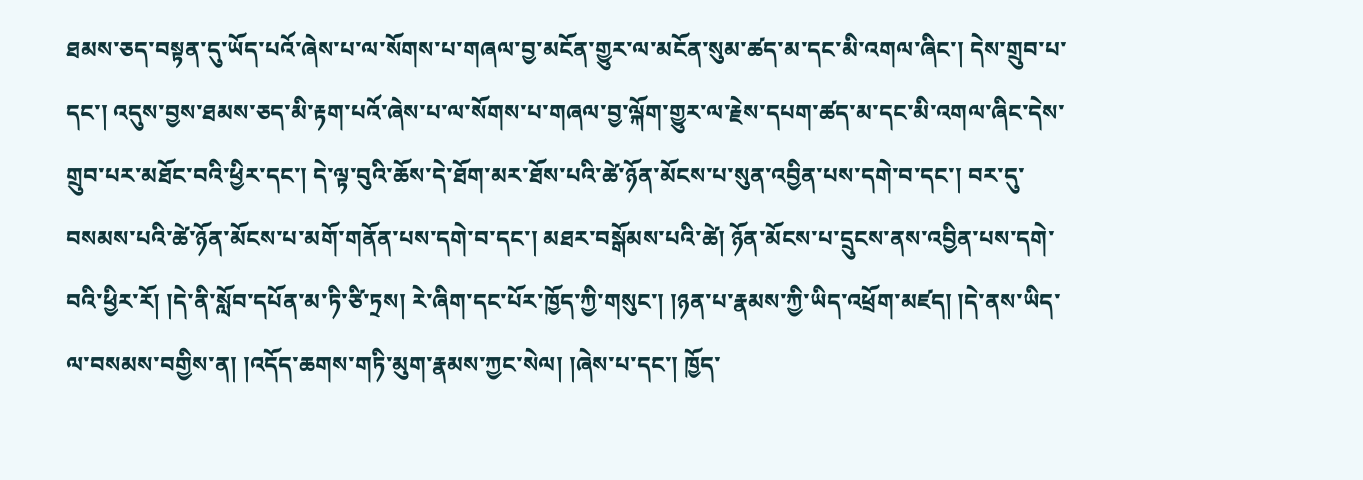ཐམས་ཅད་བསྟན་དུ་ཡོད་པའོ་ཞེས་པ་ལ་སོགས་པ་གཞལ་བྱ་མངོན་གྱུར་ལ་མངོན་སུམ་ཚད་མ་དང་མི་འགལ་ཞིང་། དེས་གྲུབ་པ་དང་། འདུས་བྱས་ཐམས་ཅད་མི་རྟག་པའོ་ཞེས་པ་ལ་སོགས་པ་གཞལ་བྱ་ལྐོག་གྱུར་ལ་རྗེས་དཔག་ཚད་མ་དང་མི་འགལ་ཞིང་དེས་གྲུབ་པར་མཐོང་བའི་ཕྱིར་དང་། དེ་ལྟ་བུའི་ཆོས་དེ་ཐོག་མར་ཐོས་པའི་ཚེ་ཉོན་མོངས་པ་སུན་འབྱིན་པས་དགེ་བ་དང་། བར་དུ་བསམས་པའི་ཚེ་ཉོན་མོངས་པ་མགོ་གནོན་པས་དགེ་བ་དང་། མཐར་བསྒོམས་པའི་ཚེ། ཉོན་མོངས་པ་དྲུངས་ནས་འབྱིན་པས་དགེ་བའི་ཕྱིར་རོ། །དེ་ནི་སློབ་དཔོན་མ་ཏི་ཙི་ཏྲས། རེ་ཞིག་དང་པོར་ཁྱོད་ཀྱི་གསུང་། །ཉན་པ་རྣམས་ཀྱི་ཡིད་འཕྲོག་མཛད། །དེ་ནས་ཡིད་ལ་བསམས་བགྱིས་ན། །འདོད་ཆགས་གཏི་མུག་རྣམས་ཀྱང་སེལ། །ཞེས་པ་དང་། ཁྱོད་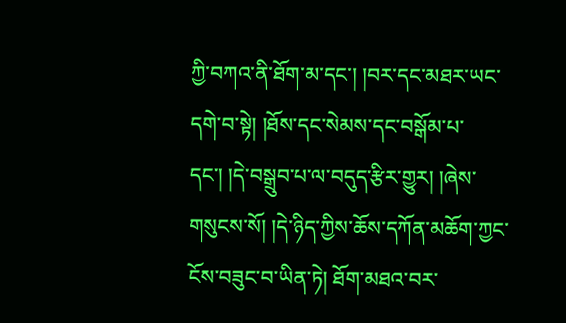ཀྱི་བཀའ་ནི་ཐོག་མ་དང་། །བར་དང་མཐར་ཡང་དགེ་བ་སྟེ། །ཐོས་དང་སེམས་དང་བསྒོམ་པ་དང་། །དེ་བསྒྲུབ་པ་ལ་བདུད་རྩིར་གྱུར། །ཞེས་གསུངས་སོ། །དེ་ཉིད་ཀྱིས་ཆོས་དཀོན་མཆོག་ཀྱང་ངོས་བཟུང་བ་ཡིན་ཏེ། ཐོག་མཐའ་བར་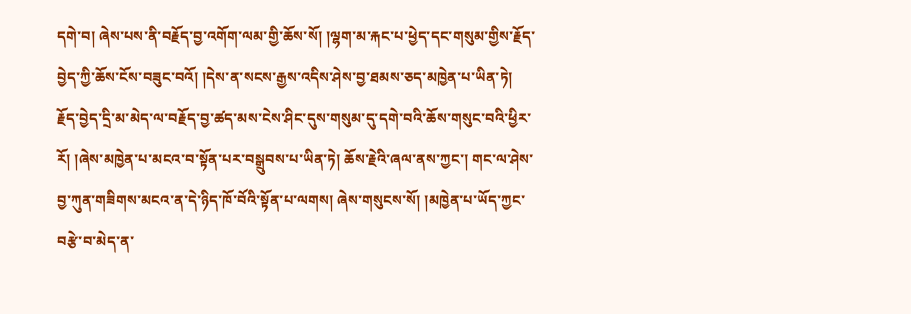དགེ་བ། ཞེས་པས་ནི་བརྗོད་བྱ་འགོག་ལམ་གྱི་ཆོས་སོ། །ལྷག་མ་རྐང་པ་ཕྱེད་དང་གསུམ་གྱིས་རྗོད་བྱེད་ཀྱི་ཆོས་ངོས་བཟུང་བའོ། །དེས་ན་སངས་རྒྱས་འདིས་ཤེས་བྱ་ཐམས་ཅད་མཁྱེན་པ་ཡིན་ཏེ། རྗོད་བྱེད་དྲི་མ་མེད་ལ་བརྗོད་བྱ་ཚད་མས་ངེས་ཤིང་དུས་གསུམ་དུ་དགེ་བའི་ཆོས་གསུང་བའི་ཕྱིར་རོ། །ཞེས་མཁྱེན་པ་མངའ་བ་སྟོན་པར་བསྒྲུབས་པ་ཡིན་ཏེ། ཆོས་རྗེའི་ཞལ་ནས་ཀྱང་། གང་ལ་ཤེས་བྱ་ཀུན་གཟིགས་མངའ་ན་དེ་ཉིད་ཁོ་བོའི་སྟོན་པ་ལགས། ཞེས་གསུངས་སོ། །མཁྱེན་པ་ཡོད་ཀྱང་བརྩེ་བ་མེད་ན་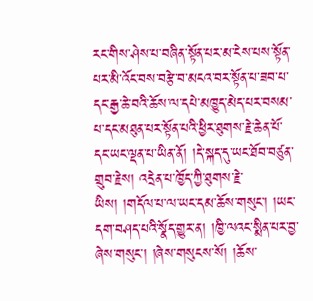རང་གིས་ཤེས་པ་བཞིན་སྟོན་པར་མ་ངེས་པས་སྟོན་པར་མི་འོང་བས་བརྩེ་བ་མངའ་བར་སྟོན་པ་ཟབ་པ་དང་རྒྱ་ཆེ་བའི་ཆོས་ལ་དཔེ་མཁྱུད་མེད་པར་བསམ་པ་དང་མཐུན་པར་སྟོན་པའི་ཕྱིར་ཐུགས་རྗེ་ཆེན་པོ་དང་ཡང་ལྡན་པ་ཡིན་ནོ། །དེ་སྐད་དུ་ཡང་ཐོབ་བཙུན་གྲུབ་རྗེས། འདྲེན་པ་ཁྱོད་ཀྱི་ཐུགས་རྗེ་ཡིས། །གདོལ་པ་ལ་ཡང་དམ་ཆོས་གསུང་། །ཡང་དག་བཤད་པའི་སྣོད་གྱུར་ན། །ཁྱི་ལའང་སྨིན་པར་བྱ་ཞེས་གསུང་། །ཞེས་གསུངས་སོ། །ཆོས་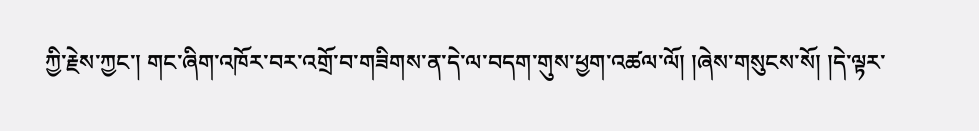ཀྱི་རྗེས་ཀྱང་། གང་ཞིག་འཁོར་བར་འགྲོ་བ་གཟིགས་ན་དེ་ལ་བདག་གུས་ཕྱག་འཚལ་ལོ། །ཞེས་གསུངས་སོ། །དེ་ལྟར་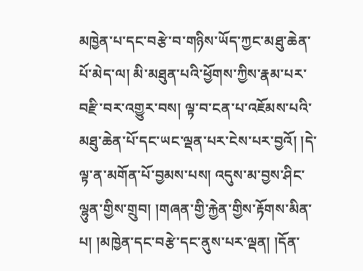མཁྱེན་པ་དང་བརྩེ་བ་གཉིས་ཡོད་ཀྱང་མཐུ་ཆེན་པོ་མེད་ལ། མི་མཐུན་པའི་ཕྱོགས་ཀྱིས་རྣམ་པར་བརྫི་བར་འགྱུར་བས། ལྟ་བ་ངན་པ་འཇོམས་པའི་མཐུ་ཆེན་པོ་དང་ཡང་ལྡན་པར་ངེས་པར་བྱའོ། །དེ་ལྟ་ན་མགོན་པོ་བྱམས་པས། འདུས་མ་བྱས་ཤིང་ལྷུན་གྱིས་གྲུབ། །གཞན་གྱི་རྐྱེན་གྱིས་རྟོགས་མིན་པ། །མཁྱེན་དང་བརྩེ་དང་ནུས་པར་ལྡན། །དོན་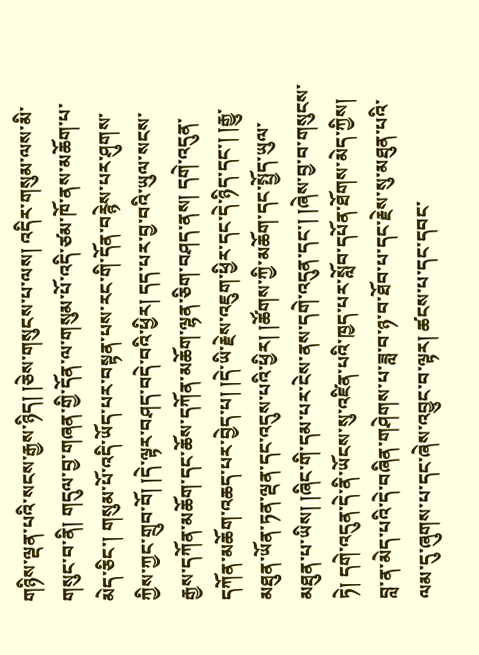གཉིས་ལྡན་པའི་སངས་རྒྱས་ཉིད། །ཅེས་གསུངས་པ་ལས། འདིར་གསུམ་ལས་མི་གསུང་བ་ནི། གདུལ་བྱ་གཞན་གྱི་དོན་ལ་གསུམ་པོ་འདི་ཙམ་ཁོ་ནས་མཆོག་པ་མེད་ཅིང་། གསུམ་པོ་འདི་ཡོད་པར་བསྟན་པས་རང་གི་དོན་བརྙེས་པར་ཤུགས་ཀྱིས་ཀྱང་གྲུབ་བོ། །དེ་ལྟར་བཤད་བདེ་བའི་ཕྱིར། དད་པར་བྱ་བའི་ཡུལ་སངས་རྒྱས་དཀོན་མཆོག་དང་ཆོས་དཀོན་མཆོག་ལྷན་ཅིག་བཤད་ནས། དགེ་འདུན་དཀོན་མཆོག་འཆད་པར་བྱེད་པ། །དེ་ཡི་རྗེས་འཇུག་ཕྱིར་དང་དེ་ཉིད་དང་། །རྒྱུ་མཐུན་ཡོན་ཏན་ལྡན་དང་འདུས་པའི་ཕྱིར། །ཚོགས་ཀྱི་མཆོག་དང་སྤྱོད་ཡུལ་མཐུན་པ་ཡིས། །ཞིང་གི་དམ་པར་ངེས་ནས་དགེ་འདུན་དང་། །ཞེས་བྱ་བ་གསུངས་ཏེ། དགེ་འདུན་དེ་ནི་ཡོངས་སུ་འཛིན་པའི་ཁྱད་པར་སློབ་དཔོན་ཐོགས་མེད་ཀྱིས། བླ་ན་མེད་པའི་དེ་བཞིན་གཤེགས་པ་ཟླ་བ་ཉ་བ་ཐོབ་པ་དང་རྗེས་སུ་མཐུན་པའི་ལམ་དུ་ཞུགས་པ་དང་ཞེས་འབྱུང་བ་ལྟར། ཚངས་པ་དང་དབང་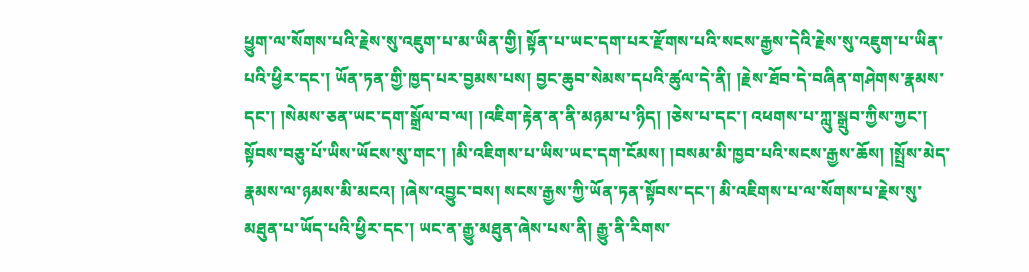ཕྱུག་ལ་སོགས་པའི་རྗེས་སུ་འཇུག་པ་མ་ཡིན་གྱི། སྟོན་པ་ཡང་དག་པར་རྫོགས་པའི་སངས་རྒྱས་དེའི་རྗེས་སུ་འཇུག་པ་ཡིན་པའི་ཕྱིར་དང་། ཡོན་ཏན་གྱི་ཁྱད་པར་བྱམས་པས། བྱང་ཆུབ་སེམས་དཔའི་ཚུལ་དེ་ནི། །རྗེས་ཐོབ་དེ་བཞིན་གཤེགས་རྣམས་དང་། །སེམས་ཅན་ཡང་དག་སྒྲོལ་བ་ལ། །འཇིག་རྟེན་ན་ནི་མཉམ་པ་ཉིད། །ཅེས་པ་དང་། འཕགས་པ་ཀླུ་སྒྲུབ་ཀྱིས་ཀྱང་། སྟོབས་བཅུ་པོ་ཡིས་ཡོངས་སུ་གང་། །མི་འཇིགས་པ་ཡིས་ཡང་དག་ངོམས། །བསམ་མི་ཁྱབ་པའི་སངས་རྒྱས་ཆོས། །སྤྲོས་མེད་རྣམས་ལ་ཉམས་མི་མངའ། །ཞེས་འབྱུང་བས། སངས་རྒྱས་ཀྱི་ཡོན་ཏན་སྟོབས་དང་། མི་འཇིགས་པ་ལ་སོགས་པ་རྗེས་སུ་མཐུན་པ་ཡོད་པའི་ཕྱིར་དང་། ཡང་ན་རྒྱུ་མཐུན་ཞེས་པས་ནི། རྒྱུ་ནི་རིགས་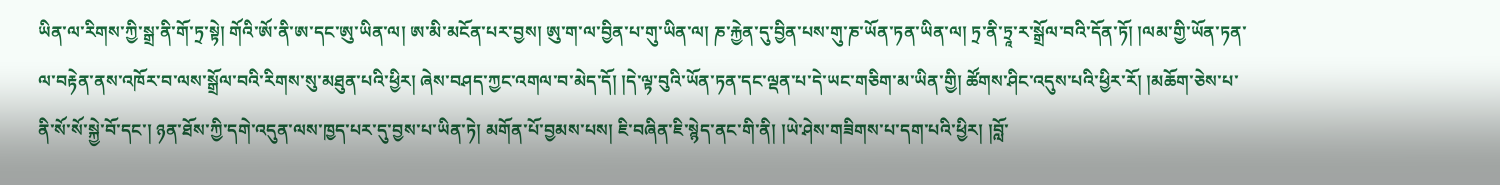ཡིན་ལ་རིགས་ཀྱི་སྒྲ་ནི་གོ་ཏྲ་སྟེ། གོའི་ཨོ་ནི་ཨ་དང་ཨུ་ཡིན་ལ། ཨ་མི་མངོན་པར་བྱས། ཨུ་ག་ལ་བྱིན་པ་གུ་ཡིན་ལ། ཎ་རྐྱེན་དུ་བྱིན་པས་གུ་ཎ་ཡོན་ཏན་ཡིན་ལ། ཏྲ་ནི་ཏྲཱ་ར་སྒྲོལ་བའི་དོན་ཏོ། །ལམ་གྱི་ཡོན་ཏན་ལ་བརྟེན་ནས་འཁོར་བ་ལས་སྒྲོལ་བའི་རིགས་སུ་མཐུན་པའི་ཕྱིར། ཞེས་བཤད་ཀྱང་འགལ་བ་མེད་དོ། །དེ་ལྟ་བུའི་ཡོན་ཏན་དང་ལྡན་པ་དེ་ཡང་གཅིག་མ་ཡིན་གྱི། ཚོགས་ཤིང་འདུས་པའི་ཕྱིར་རོ། །མཆོག་ཅེས་པ་ནི་སོ་སོ་སྐྱེ་བོ་དང་། ཉན་ཐོས་ཀྱི་དགེ་འདུན་ལས་ཁྱད་པར་དུ་བྱས་པ་ཡིན་ཏེ། མགོན་པོ་བྱམས་པས། ཇི་བཞིན་ཇི་སྙེད་ནང་གི་ནི། །ཡེ་ཤེས་གཟིགས་པ་དག་པའི་ཕྱིར། །བློ་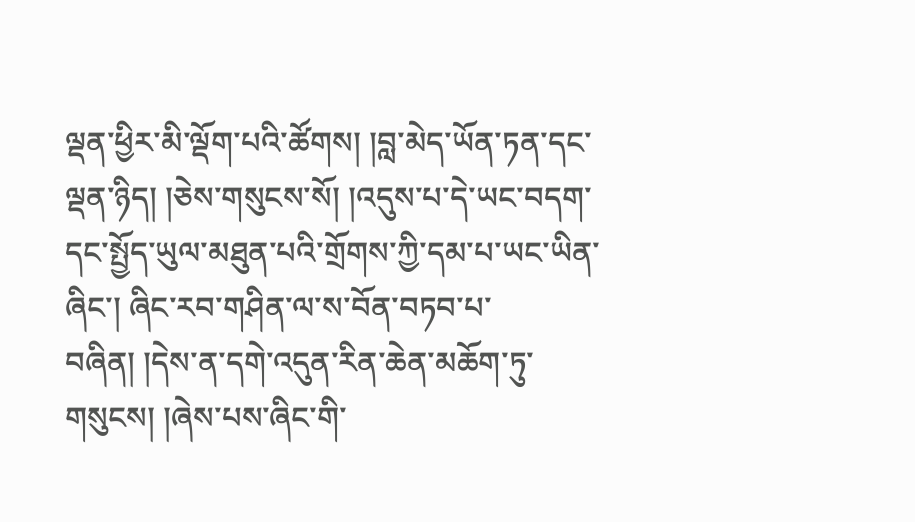ལྡན་ཕྱིར་མི་ལྡོག་པའི་ཚོགས། །བླ་མེད་ཡོན་ཏན་དང་ལྡན་ཉིད། །ཅེས་གསུངས་སོ། །འདུས་པ་དེ་ཡང་བདག་དང་སྤྱོད་ཡུལ་མཐུན་པའི་གྲོགས་ཀྱི་དམ་པ་ཡང་ཡིན་ཞིང་། ཞིང་རབ་གཤིན་ལ་ས་བོན་བཏབ་པ་བཞིན། །དེས་ན་དགེ་འདུན་རིན་ཆེན་མཆོག་ཏུ་གསུངས། །ཞེས་པས་ཞིང་གི་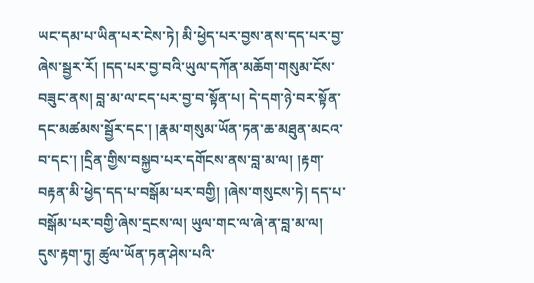ཡང་དམ་པ་ཡིན་པར་ངེས་ཏེ། མི་ཕྱེད་པར་བྱས་ནས་དད་པར་བྱ་ཞེས་སྦྱར་རོ། །དད་པར་བྱ་བའི་ཡུལ་དཀོན་མཆོག་གསུམ་ངོས་བཟུང་ནས། བླ་མ་ལ་ངད་པར་བྱ་བ་སྟོན་པ། དེ་དག་ཉེ་བར་སྟོན་དང་མཚམས་སྦྱོར་དང་། །རྣམ་གསུམ་ཡོན་ཏན་ཆ་མཐུན་མངའ་བ་དང་། །དྲིན་གྱིས་བསྐྱབ་པར་དགོངས་ནས་བླ་མ་ལ། །རྟག་བརྟན་མི་ཕྱེད་དད་པ་བསྒོམ་པར་བགྱི། །ཞེས་གསུངས་ཏེ། དད་པ་བསྒོམ་པར་བགྱི་ཞེས་དྲངས་ལ། ཡུལ་གང་ལ་ཞེ་ན་བླ་མ་ལ། དུས་རྟག་ཏུ། ཚུལ་ཡོན་ཏན་ཤེས་པའི་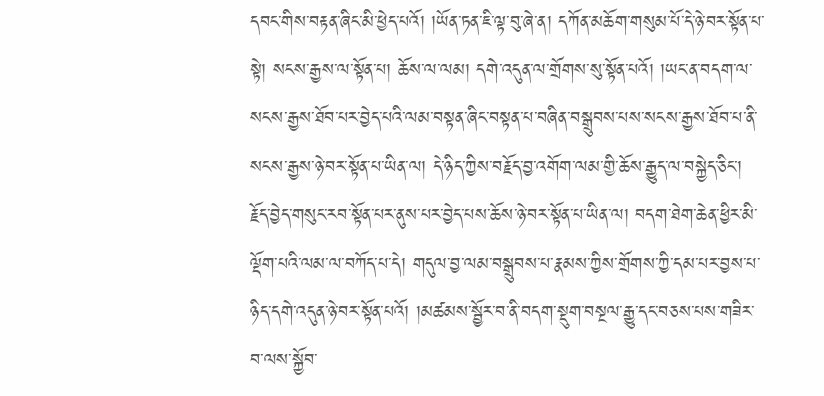དབང་གིས་བརྟན་ཞིང་མི་ཕྱེད་པའོ། །ཡོན་ཏན་ཇི་ལྟ་བུ་ཞེ་ན། དཀོན་མཆོག་གསུམ་པོ་དེ་ཉེ་བར་སྟོན་པ་སྟེ། སངས་རྒྱས་ལ་སྟོན་པ། ཆོས་ལ་ལམ། དགེ་འདུན་ལ་གྲོགས་སུ་སྟོན་པའོ། །ཡང་ན་བདག་ལ་སངས་རྒྱས་ཐོབ་པར་བྱེད་པའི་ལམ་བསྟན་ཞིང་བསྟན་པ་བཞིན་བསྒྲུབས་པས་སངས་རྒྱས་ཐོབ་པ་ནི་སངས་རྒྱས་ཉེ་བར་སྟོན་པ་ཡིན་ལ། དེ་ཉིད་ཀྱིས་བརྗོད་བྱ་འགོག་ལམ་གྱི་ཆོས་རྒྱུད་ལ་བསྐྱེད་ཅིང་། རྗོད་བྱེད་གསུང་རབ་སྟོན་པར་ནུས་པར་བྱེད་པས་ཆོས་ཉེ་བར་སྟོན་པ་ཡིན་ལ། བདག་ཐེག་ཆེན་ཕྱིར་མི་ལྡོག་པའི་ལམ་ལ་བཀོད་པ་དེ། གདུལ་བྱ་ལམ་བསྒྲུབས་པ་རྣམས་ཀྱིས་གྲོགས་ཀྱི་དམ་པར་བྱས་པ་ཉིད་དགེ་འདུན་ཉེ་བར་སྟོན་པའོ། །མཚམས་སྦྱོར་བ་ནི་བདག་སྡུག་བསྔལ་རྒྱུ་དང་བཅས་པས་གཟིར་བ་ལས་སྐྱོབ་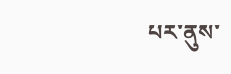པར་ནུས་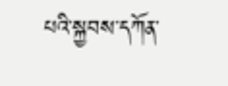པའི་སྐྱབས་དཀོན་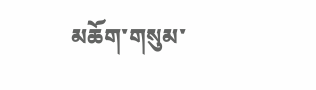མཆོག་གསུམ་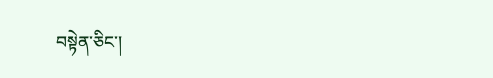བསྟེན་ཅིང་།